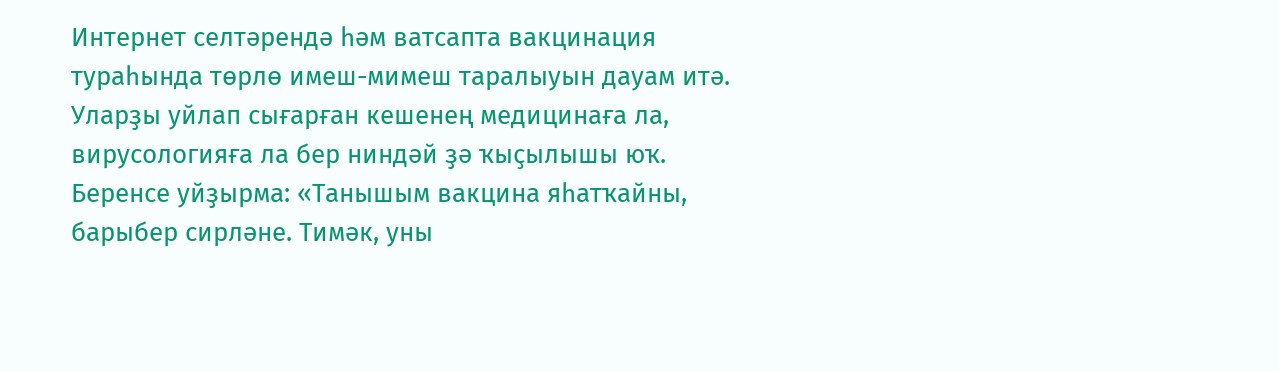Интернет селтәрендә һәм ватсапта вакцинация тураһында төрлө имеш-мимеш таралыуын дауам итә. Уларҙы уйлап сығарған кешенең медицинаға ла, вирусологияға ла бер ниндәй ҙә ҡыҫылышы юҡ.
Беренсе уйҙырма: «Танышым вакцина яһатҡайны, барыбер сирләне. Тимәк, уны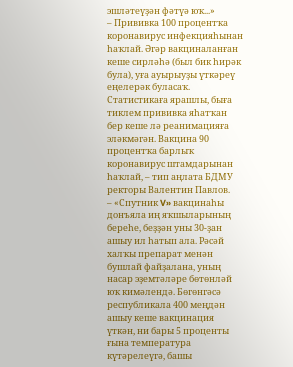эшләтеүҙән фәтүә юҡ...»
– Прививка 100 процентҡа коронавирус инфекцияһынан һаҡлай. Әгәр вакциналанған кеше сирләһә (был бик һирәк була), уға ауырыуҙы үткәреү еңелерәк буласаҡ. Статистикаға ярашлы, быға тиклем прививка яһатҡан бер кеше лә реанимацияға эләкмәгән. Вакцина 90 процентҡа барлыҡ коронавирус штамдарынан һаҡлай, – тип аңлата БДМУ ректоры Валентин Павлов.
– «Спутник V» вакцинаһы донъяла иң яҡшыларының береһе, беҙҙән уны 30-ҙан ашыу ил һатып ала. Рәсәй халҡы препарат менән бушлай файҙалана, уның насар эҙемтәләре бөтөнләй юҡ кимәлендә. Бөгөнгәсә республикала 400 меңдән ашыу кеше вакцинация үткән, ни бары 5 проценты ғына температура күтәрелеүгә, башы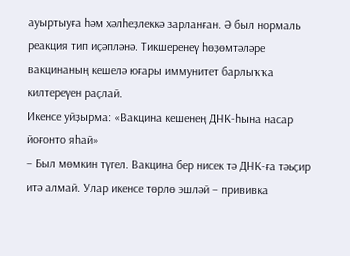ауыртыуға һәм хәлһеҙлеккә зарланған. Ә был нормаль реакция тип иҫәпләнә. Тикшеренеү һөҙөмтәләре вакцинаның кешелә юғары иммунитет барлыҡҡа килтереүен раҫлай.
Икенсе уйҙырма: «Вакцина кешенең ДНК-һына насар йоғонто яһай»
– Был мөмкин түгел. Вакцина бер нисек тә ДНК-ға тәьҫир итә алмай. Улар икенсе төрлө эшләй – прививка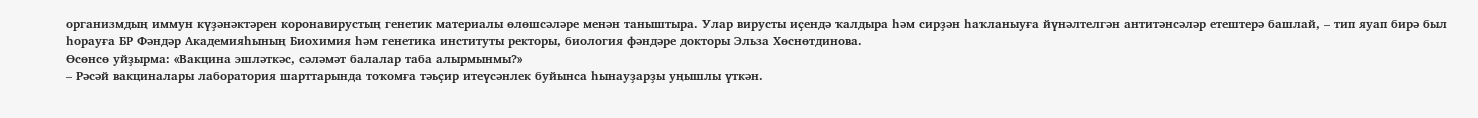организмдың иммун күҙәнәктәрен коронавирустың генетик материалы өлөшсәләре менән таныштыра. Улар вирусты иҫендә ҡалдыра һәм сирҙән һаҡланыуға йүнәлтелгән антитәнсәләр етештерә башлай, – тип яуап бирә был һорауға БР Фәндәр Академияһының Биохимия һәм генетика институты ректоры, биология фәндәре докторы Эльза Хөснөтдинова.
Өсөнсө уйҙырма: «Вакцина эшләткәс, сәләмәт балалар таба алырмынмы?»
– Рәсәй вакциналары лаборатория шарттарында тоҡомға тәьҫир итеүсәнлек буйынса һынауҙарҙы уңышлы үткән.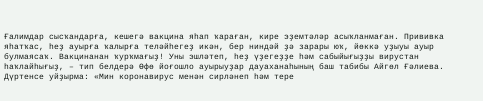Ғалимдар сысҡандарға, кешегә вакцина яһап ҡараған, кире эҙемтәләр асыҡланмаған. Прививка яһатҡас, һеҙ ауырға ҡалырға теләйһегеҙ икән, бер ниндәй ҙә зарары юҡ, йөккә уҙыуы ауыр булмаясаҡ. Вакцинанан ҡурҡмағыҙ! Уны эшләтеп, һеҙ үҙегеҙҙе һәм сабыйығыҙҙы вирустан һаҡлайһығыҙ, – тип белдерә Өфө йоғошло ауырыуҙар дауаханаһының баш табибы Айгөл Ғәлиева.
Дүртенсе уйҙырма: «Мин коронавирус менән сирләнеп һәм тере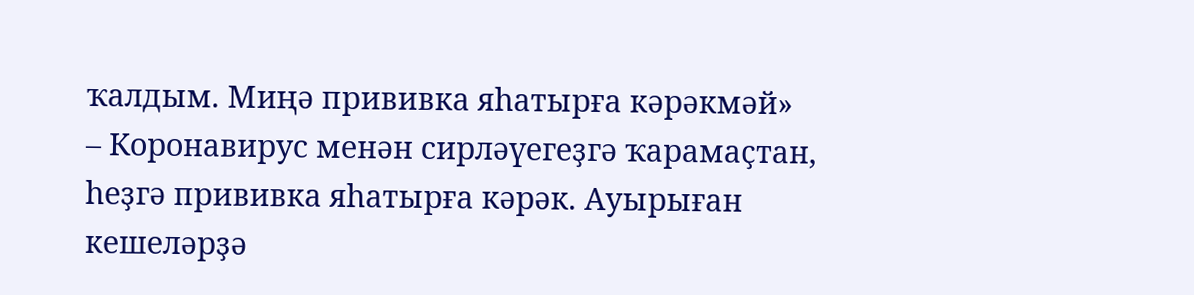ҡалдым. Миңә прививка яһатырға кәрәкмәй»
– Коронавирус менән сирләүегеҙгә ҡарамаҫтан, һеҙгә прививка яһатырға кәрәк. Ауырыған кешеләрҙә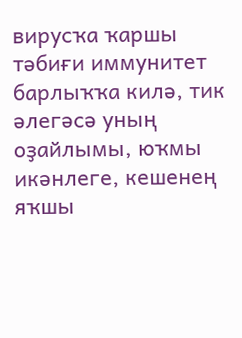вирусҡа ҡаршы тәбиғи иммунитет барлыҡҡа килә, тик әлегәсә уның оҙайлымы, юҡмы икәнлеге, кешенең яҡшы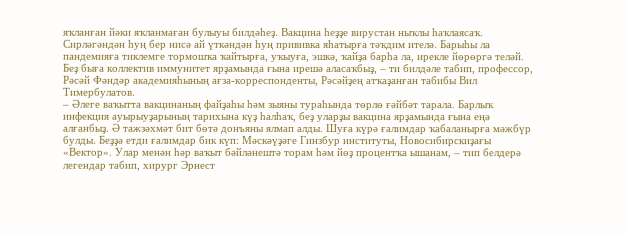яҡланған йәки яҡланмаған булыуы билдәһеҙ. Вакцина һеҙҙе вирустан ныҡлы һаҡлаясаҡ. Сирләгәндән һуң бер нисә ай үткәндән һуң прививка яһатырға тәҡдим ителә. Барыһы ла пандемияға тиклемге тормошҡа ҡайтырға, уҡыуға, эшкә, ҡайҙа барһа ла, ирекле йөрөргә теләй. Беҙ быға коллектив иммунитет ярҙамында ғына ирешә аласаҡбыҙ, – ти билдәле табип, профессор, Рәсәй Фәндәр академияһының ағза-корреспонденты, Рәсәйҙең атҡаҙанған табибы Вил Тимербулатов.
– Әлеге ваҡытта вакцинаның файҙаһы һәм зыяны тураһында төрлө ғәйбәт тарала. Барлыҡ инфекция ауырыуҙарының тарихына күҙ һалһаҡ, беҙ уларҙы вакцина ярҙамында ғына еңә алғанбыҙ. Ә тажзәхмәт бит бөтә донъяны ялмап алды. Шуға күрә ғалимдар ҡабаланырға мәжбүр булды. Беҙҙә етди ғалимдар бик күп: Мәскәүҙәге Гинзбур институты, Новосибирскиҙағы «Вектор». Улар менән һәр ваҡыт бәйләнештә торам һәм йөҙ процентҡа ышанам, – тип белдерә легендар табип, хирург Эрнест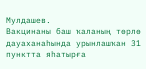Мулдашев.
Вакцинаны баш ҡаланың төрлө дауаханаһында урынлашҡан 31 пунктта яһатырға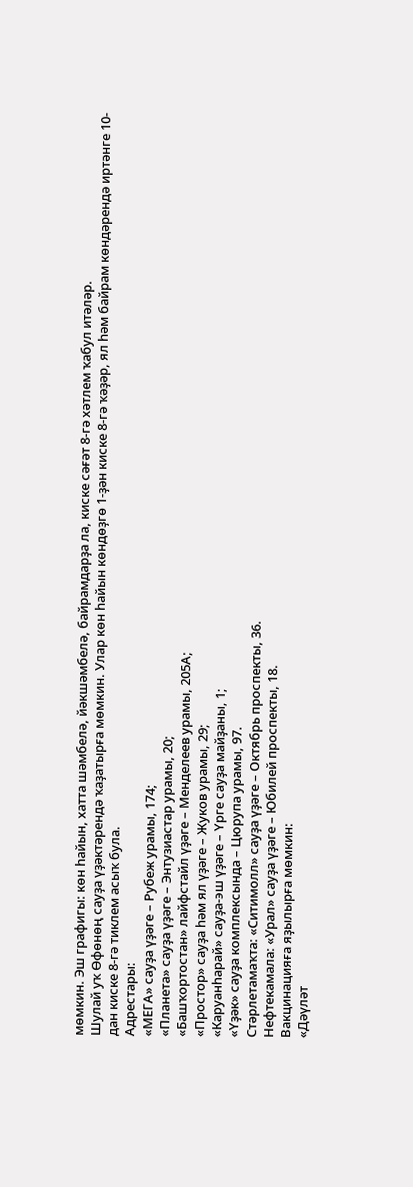мөмкин. Эш графигы: көн һайын, хатта шәмбелә, йәкшәмбелә, байрамдарҙа ла, киске сәғәт 8-гә хәтлем ҡабул итәләр.
Шулай уҡ Өфөнөң сауҙа үҙәктәрендә ҡаҙатырға мөмкин. Улар көн һайын көндөҙгө 1-ҙән киске 8-гә ҡәҙәр, ял һәм байрам көндәрендә иртәнге 10-дан киске 8-гә тиклем асыҡ була.
Адрестары:
«МЕГА» сауҙа үҙәге – Рубеж урамы, 174;
«Планета» сауҙа үҙәге – Энтузиастар урамы, 20;
«Башҡортостан» лайфстайл үҙәге – Менделеев урамы, 205А;
«Простор» сауҙа һәм ял үҙәге – Жуков урамы, 29;
«Каруанһарай» сауҙа-эш үҙәге – Үрге сауҙа майҙаны, 1;
«Үҙәк» сауҙа комплексында – Цюрупа урамы, 97.
Стәрлетамаҡта: «Ситимолл» сауҙа үҙәге – Октябрь проспекты, 36.
Нефтекамала: «Урал» сауҙа үҙәге – Юбилей проспекты, 18.
Вакцинацияға яҙылырға мөмкин:
«Дәүләт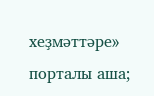хеҙмәттәре» порталы аша;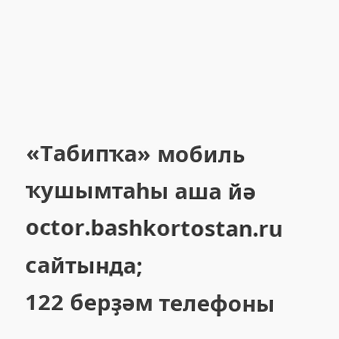«Табипҡа» мобиль ҡушымтаһы аша йә octor.bashkortostan.ru сайтында;
122 берҙәм телефоны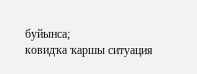буйынса;
ковидҡа ҡаршы ситуация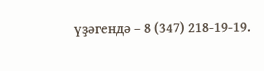үҙәгендә – 8 (347) 218-19-19.